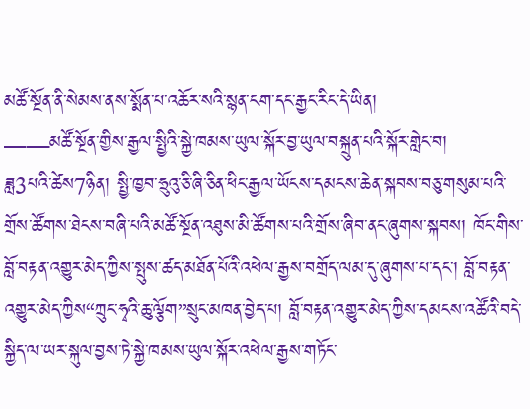མཚོ་སྔོན་ནི་སེམས་ནས་སྨོན་པ་འཆོར་སའི་སྙན་ངག་དང་རྒྱང་རིང་དེ་ཡིན།
——མཚོ་སྔོན་གྱིས་རྒྱལ་སྤྱིའི་སྐྱེ་ཁམས་ཡུལ་སྐོར་བྱ་ཡུལ་བསྐྲུན་པའི་སྐོར་གླེང་བ།
ཟླ3པའི་ཚེས7ཉིན། སྤྱི་ཁྱབ་ཧྲུའུ་ཅི་ཞི་ཅིན་ཕིང་རྒྱལ་ཡོངས་དམངས་ཆེན་སྐབས་བཅུ་གསུམ་པའི་གྲོས་ཚོགས་ཐེངས་བཞི་པའི་མཚོ་སྔོན་འཐུས་མི་ཚོགས་པའི་གྲོས་ཞིབ་ནང་ཞུགས་སྐབས། ཁོང་གིས་བློ་བརྟན་འགྱུར་མེད་ཀྱིས་སྤུས་ཚད་མཐོན་པོའི་འཕེལ་རྒྱས་བགྲོད་ལམ་དུ་ཞུགས་པ་དང་། བློ་བརྟན་འགྱུར་མེད་ཀྱིས“ཀྲུང་ཧྭའི་ཆུ་ལྕོག”སྲུང་མཁན་བྱེད་པ། བློ་བརྟན་འགྱུར་མེད་ཀྱིས་དམངས་འཚོའི་བདེ་སྐྱིད་ལ་ཡར་སྐུལ་བྱས་ཏེ་སྐྱེ་ཁམས་ཡུལ་སྐོར་འཕེལ་རྒྱས་གཏོང་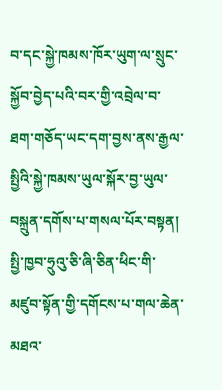བ་དང་སྐྱེ་ཁམས་ཁོར་ཡུག་ལ་སྲུང་སྐྱོབ་བྱེད་པའི་བར་གྱི་འབྲེལ་བ་ཐག་གཅོད་ཡང་དག་བྱས་ནས་རྒྱལ་སྤྱིའི་སྐྱེ་ཁམས་ཡུལ་སྐོར་བྱ་ཡུལ་བསྐྲུན་དགོས་པ་གསལ་པོར་བསྟན།
སྤྱི་ཁྱབ་ཧྲུའུ་ཅི་ཞི་ཅིན་ཕིང་གི་མཛུབ་སྟོན་གྱི་དགོངས་པ་གལ་ཆེན་མཐའ་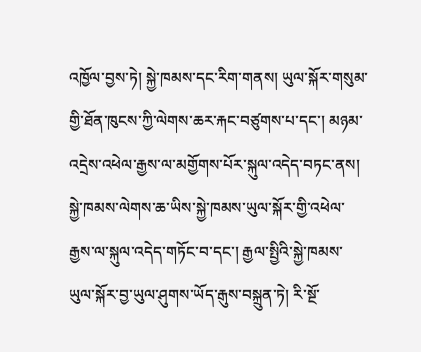འཁྱོལ་བྱས་ཏེ། སྐྱེ་ཁམས་དང་རིག་གནས། ཡུལ་སྐོར་གསུམ་གྱི་ཐོན་ཁུངས་ཀྱི་ལེགས་ཆར་རྐང་བཙུགས་པ་དང་། མཉམ་འདྲེས་འཕེལ་རྒྱས་ལ་མགྱོགས་པོར་སྐུལ་འདེད་བཏང་ནས། སྐྱེ་ཁམས་ལེགས་ཆ་ཡིས་སྐྱེ་ཁམས་ཡུལ་སྐོར་གྱི་འཕེལ་རྒྱས་ལ་སྐུལ་འདེད་གཏོང་བ་དང་། རྒྱལ་སྤྱིའི་སྐྱེ་ཁམས་ཡུལ་སྐོར་བྱ་ཡུལ་ཤུགས་ཡོད་རྒུས་བསྐྲུན་ཏེ། རི་སྔོ་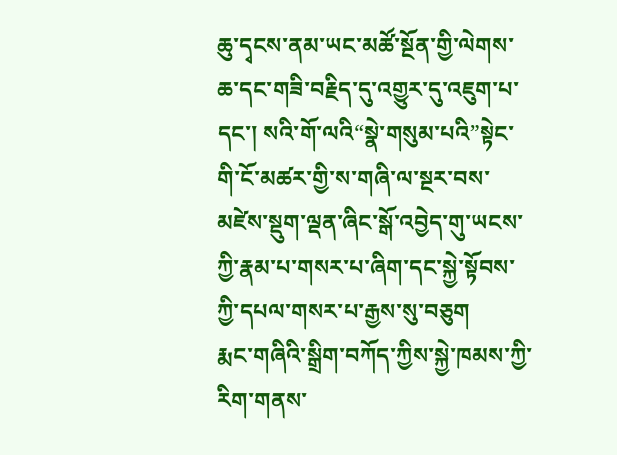ཆུ་དྭངས་ནམ་ཡང་མཚོ་སྔོན་གྱི་ལེགས་ཆ་དང་གཟི་བརྗིད་དུ་འགྱུར་དུ་འཇུག་པ་དང་། སའི་གོ་ལའི“སྣེ་གསུམ་པའི”སྟེང་གི་ངོ་མཚར་གྱི་ས་གཞི་ལ་སྔར་བས་མཛེས་སྡུག་ལྡན་ཞིང་སྒོ་འབྱེད་གུ་ཡངས་ཀྱི་རྣམ་པ་གསར་པ་ཞིག་དང་སྐྱེ་སྟོབས་ཀྱི་དཔལ་གསར་པ་རྒྱས་སུ་བཅུག
རྨང་གཞིའི་སྒྲིག་བཀོད་ཀྱིས་སྐྱེ་ཁམས་ཀྱི་རིག་གནས་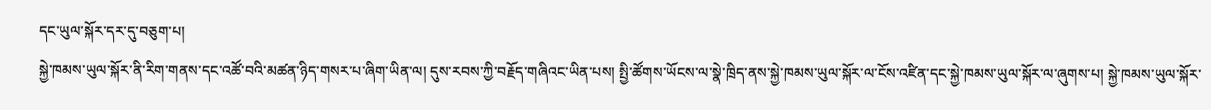དང་ཡུལ་སྐོར་དར་དུ་བཅུག་པ།
སྐྱེ་ཁམས་ཡུལ་སྐོར་ནི་རིག་གནས་དང་འཚོ་བའི་མཚན་ཉིད་གསར་པ་ཞིག་ཡིན་ལ། དུས་རབས་ཀྱི་བརྗོད་གཞིའང་ཡིན་པས། སྤྱི་ཚོགས་ཡོངས་ལ་སྣེ་ཁྲིད་ནས་སྐྱེ་ཁམས་ཡུལ་སྐོར་ལ་ངོས་འཛིན་དང་སྐྱེ་ཁམས་ཡུལ་སྐོར་ལ་ཞུགས་པ། སྐྱེ་ཁམས་ཡུལ་སྐོར་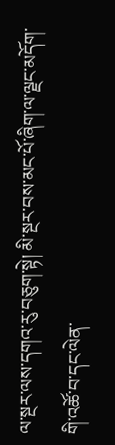ལ་སྔར་ལས་དགའ་རུ་བཅུག་སྟེ། མི་སྔར་བས་མང་པོ་ཞིག་ལ་ལྗང་མདོག་གི་འཚོ་བ་དང་ལེན་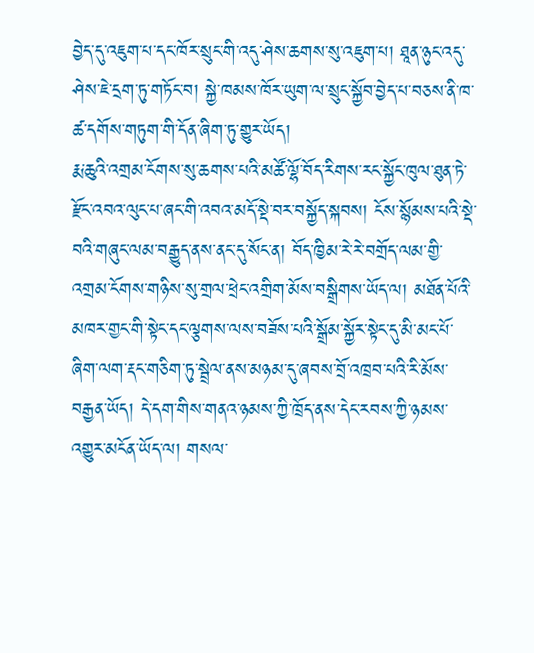བྱེད་དུ་འཇུག་པ་དང་ཁོར་སྲུང་གི་འདུ་ཤེས་ཆགས་སུ་འཇུག་པ། ཐཱན་ཉུང་འདུ་ཤེས་ཇེ་དྲག་ཏུ་གཏོང་བ། སྐྱེ་ཁམས་ཁོར་ཡུག་ལ་སྲུང་སྐྱོབ་བྱེད་པ་བཅས་ནི་ཁ་ཚ་དགོས་གཏུག་གི་དོན་ཞིག་ཏུ་གྱུར་ཡོད།
རྨ་ཆུའི་འགྲམ་ངོགས་སུ་ཆགས་པའི་མཚོ་ལྷོ་བོད་རིགས་རང་སྐྱོང་ཁུལ་ཐུན་ཏེ་རྫོང་འབའ་ལུང་པ་ཞང་གི་འབའ་མདོ་སྡེ་བར་བསྐྱོད་སྐབས། ངོས་སྙོམས་པའི་སྡེ་བའི་གཞུང་ལམ་བརྒྱུད་ནས་ནང་དུ་སོང་ན། བོད་ཁྱིམ་རེ་རེ་བགྲོད་ལམ་གྱི་འགྲམ་ངོགས་གཉིས་སུ་གྲལ་ཕྲེང་འགྲིག་མོས་བསྒྲིགས་ཡོད་ལ། མཐོན་པོའི་མཁར་གྱང་གི་སྟེང་དང་ལྕགས་ལས་བཟོས་པའི་སྒྲོམ་སྐྱོར་སྟེང་དུ་མི་མང་པོ་ཞིག་ལག་རྡང་གཅིག་ཏུ་སྦྲེལ་ནས་མཉམ་དུ་ཞབས་བྲོ་འཁྲབ་པའི་རི་མོས་བརྒྱན་ཡོད། དེ་དག་གིས་གནའ་ཉམས་ཀྱི་ཁྲོད་ནས་དེང་རབས་ཀྱི་ཉམས་འགྱུར་མངོན་ཡོད་ལ། གསལ་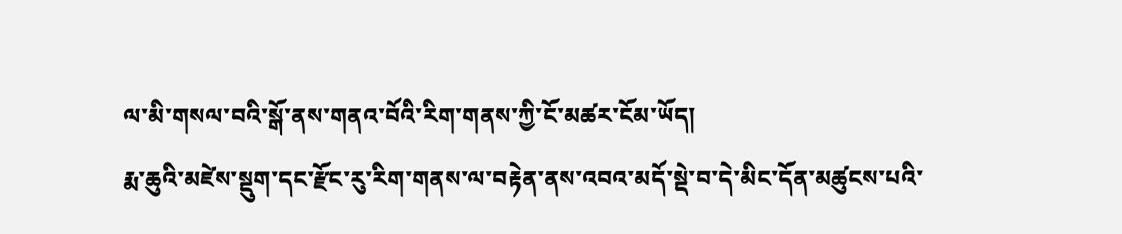ལ་མི་གསལ་བའི་སྒོ་ནས་གནའ་བོའི་རིག་གནས་ཀྱི་ངོ་མཚར་ངོམ་ཡོད།
རྨ་ཆུའི་མཛེས་སྡུག་དང་རྫོང་རུ་རིག་གནས་ལ་བརྟེན་ནས་འབའ་མདོ་སྡེ་བ་དེ་མིང་དོན་མཚུངས་པའི་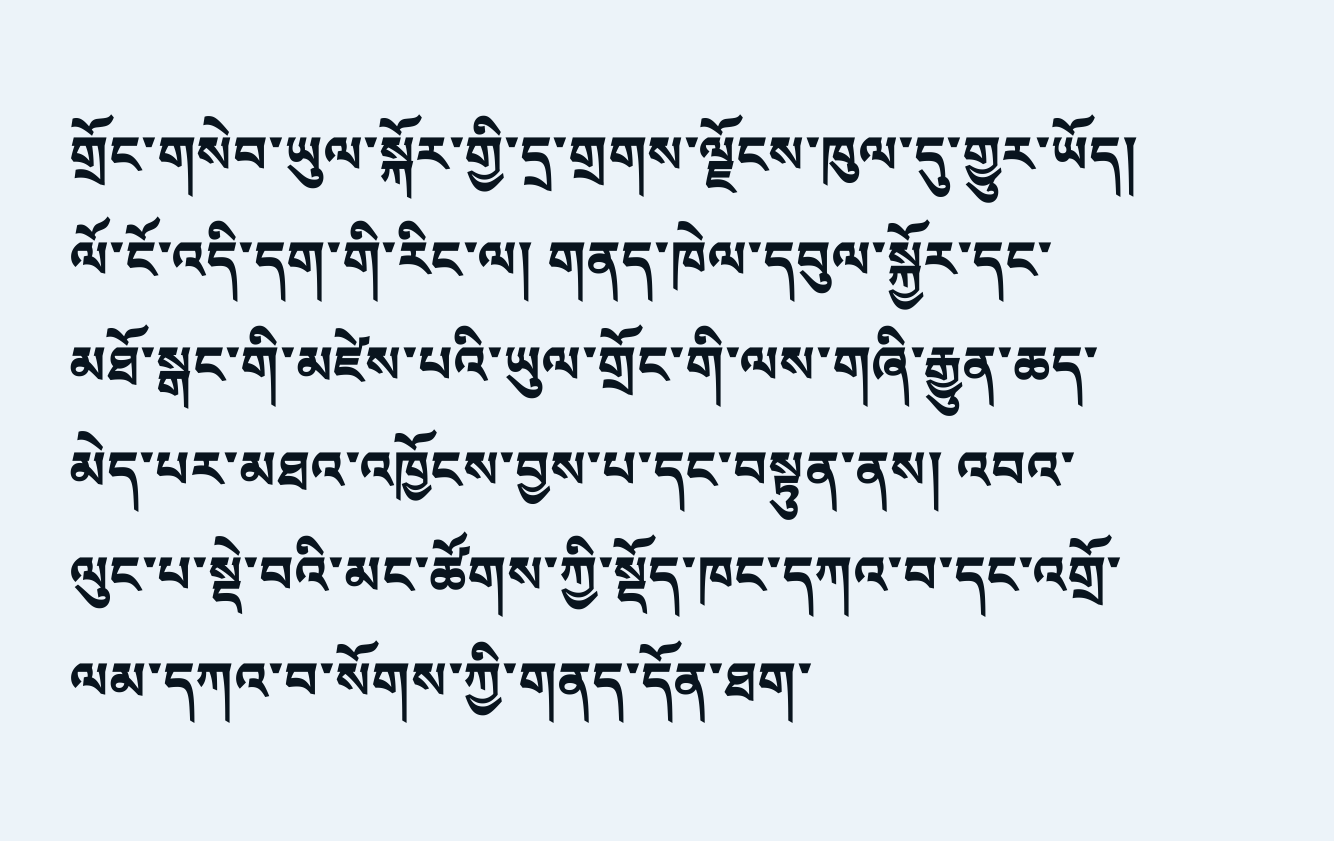གྲོང་གསེབ་ཡུལ་སྐོར་གྱི་དྲ་གྲགས་ལྗོངས་ཁུལ་དུ་གྱུར་ཡོད།
ལོ་ངོ་འདི་དག་གི་རིང་ལ། གནད་ཁེལ་དབུལ་སྐྱོར་དང་མཐོ་སྒང་གི་མཛེས་པའི་ཡུལ་གྲོང་གི་ལས་གཞི་རྒྱུན་ཆད་མེད་པར་མཐའ་འཁྱོངས་བྱས་པ་དང་བསྟུན་ནས། འབའ་ལུང་པ་སྡེ་བའི་མང་ཚོགས་ཀྱི་སྡོད་ཁང་དཀའ་བ་དང་འགྲོ་ལམ་དཀའ་བ་སོགས་ཀྱི་གནད་དོན་ཐག་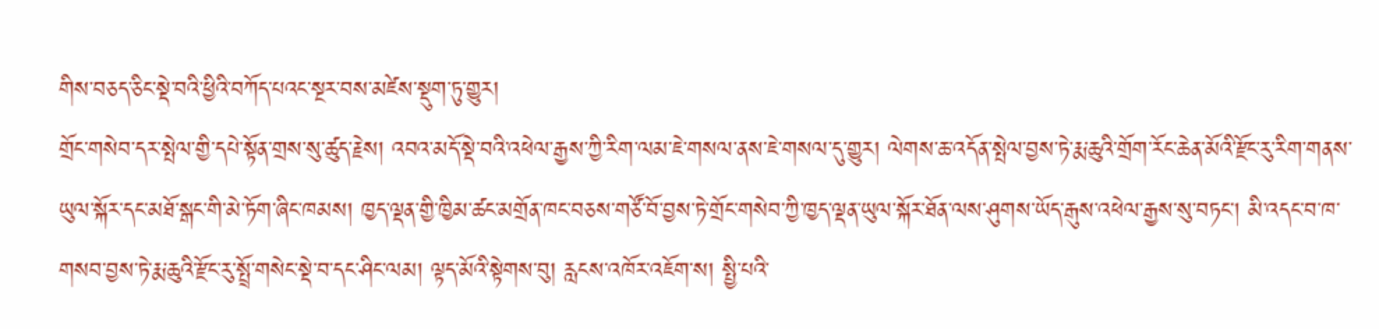གིས་བཅད་ཅིང་སྡེ་བའི་ཕྱིའི་བཀོད་པའང་སྔར་བས་མཛེས་སྡུག་ཏུ་གྱུར།
གྲོང་གསེབ་དར་སྤེལ་གྱི་དཔེ་སྟོན་གྲས་སུ་ཚུད་རྗེས། འབའ་མདོ་སྡེ་བའི་འཕེལ་རྒྱས་ཀྱི་རིག་ལམ་ཇེ་གསལ་ནས་ཇེ་གསལ་དུ་གྱུར། ལེགས་ཆ་འདོན་སྤེལ་བྱས་ཏེ་རྨ་ཆུའི་གྲོག་རོང་ཆེན་མོའི་རྫོང་རུ་རིག་གནས་ཡུལ་སྐོར་དང་མཐོ་སྒང་གི་མེ་ཏོག་ཞིང་ཁམས། ཁྱད་ལྡན་གྱི་ཁྱིམ་ཚང་མགྲོན་ཁང་བཅས་གཙོ་བོ་བྱས་ཏེ་གྲོང་གསེབ་ཀྱི་ཁྱད་ལྡན་ཡུལ་སྐོར་ཐོན་ལས་ཤུགས་ཡོད་རྒུས་འཕེལ་རྒྱས་སུ་བཏང་། མི་འདང་བ་ཁ་གསབ་བྱས་ཏེ་རྨ་ཆུའི་རྫོང་རུ་སྤྲོ་གསེང་སྡེ་བ་དང་ཤིང་ལམ། ལྟད་མོའི་སྟེགས་བུ། རླངས་འཁོར་འཇོག་ས། སྤྱི་པའི་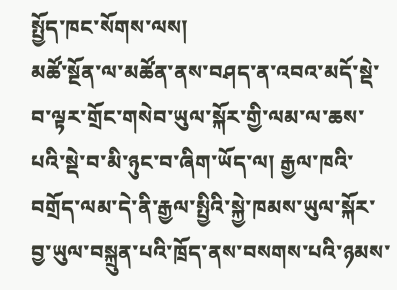སྤྱོད་ཁང་སོགས་ལས།
མཚོ་སྔོན་ལ་མཚོན་ནས་བཤད་ན་འབའ་མདོ་སྡེ་བ་ལྟར་གྲོང་གསེབ་ཡུལ་སྐོར་གྱི་ལམ་ལ་ཆས་པའི་སྡེ་བ་མི་ཉུང་བ་ཞིག་ཡོད་ལ། རྒྱལ་ཁའི་བགྲོད་ལམ་དེ་ནི་རྒྱལ་སྤྱིའི་སྐྱེ་ཁམས་ཡུལ་སྐོར་བྱ་ཡུལ་བསྐྲུན་པའི་ཁྲོད་ནས་བསགས་པའི་ཉམས་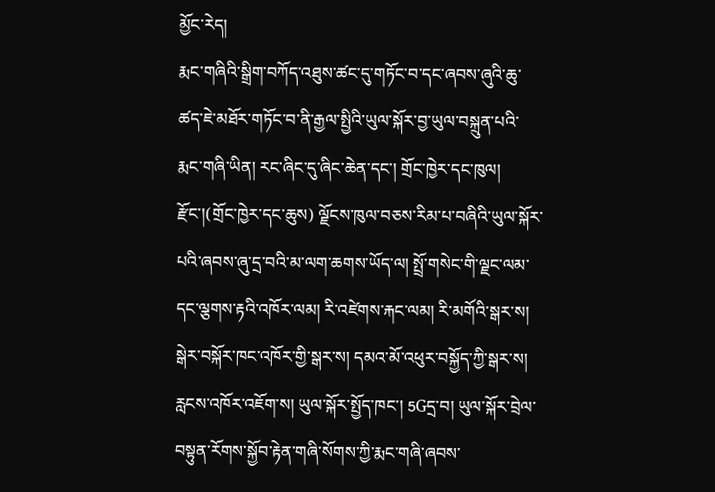མྱོང་རེད།
རྨང་གཞིའི་སྒྲིག་བཀོད་འཐུས་ཚང་དུ་གཏོང་བ་དང་ཞབས་ཞུའི་ཆུ་ཚད་ཇེ་མཐོར་གཏོང་བ་ནི་རྒྱལ་སྤྱིའི་ཡུལ་སྐོར་བྱ་ཡུལ་བསྐྲུན་པའི་རྨང་གཞི་ཡིན། རང་ཞིང་དུ་ཞིང་ཆེན་དང་། གྲོང་ཁྱེར་དང་ཁུལ། རྫོང་།(གྲོང་ཁྱེར་དང་ཆུས) ལྗོངས་ཁུལ་བཅས་རིམ་པ་བཞིའི་ཡུལ་སྐོར་པའི་ཞབས་ཞུ་དྲ་བའི་མ་ལག་ཆགས་ཡོད་ལ། སྤྲོ་གསེང་གི་ལྗང་ལམ་དང་ལྕགས་རྟའི་འཁོར་ལམ། རི་འཛེགས་རྐང་ལམ། རི་མགོའི་སྒར་ས། སྒེར་བསྐོར་ཁང་འཁོར་གྱི་སྒར་ས། དམའ་མོ་འཕུར་བསྐྱོད་ཀྱི་སྒར་ས། རླངས་འཁོར་འཇོག་ས། ཡུལ་སྐོར་སྤྱོད་ཁང་། 5Gདྲ་བ། ཡུལ་སྐོར་བྲེལ་བསྟུན་རོགས་སྐྱོབ་རྟེན་གཞི་སོགས་ཀྱི་རྨང་གཞི་ཞབས་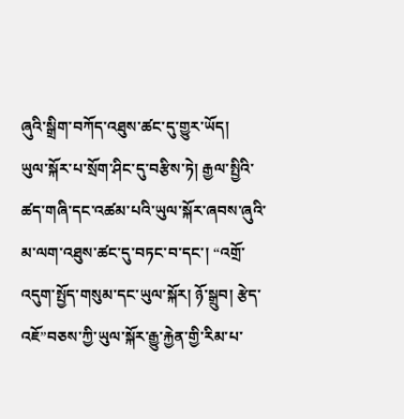ཞུའི་སྒྲིག་བཀོད་འཐུས་ཚང་དུ་གྱུར་ཡོད།
ཡུལ་སྐོར་པ་སྲོག་ཤིང་དུ་བརྩིས་ཏེ། རྒྱལ་སྤྱིའི་ཚད་གཞི་དང་འཚམ་པའི་ཡུལ་སྐོར་ཞབས་ཞུའི་མ་ལག་འཐུས་ཚང་དུ་བཏང་བ་དང་། “འགྲོ་འདུག་སྤྱོད་གསུམ་དང་ཡུལ་སྐོར། ཉོ་སྒྲུབ། རྩེད་འཇོ”བཅས་ཀྱི་ཡུལ་སྐོར་རྒྱུ་རྐྱེན་གྱི་རིམ་པ་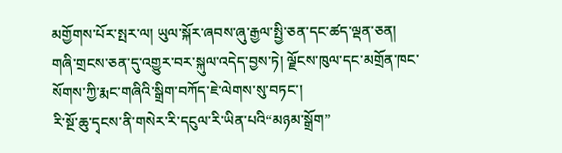མགྱོགས་པོར་སྤར་ལ། ཡུལ་སྐོར་ཞབས་ཞུ་རྒྱལ་སྤྱི་ཅན་དང་ཚད་ལྡན་ཅན། གཞི་གྲངས་ཅན་དུ་འགྱུར་བར་སྐུལ་འདེད་བྱས་ཏེ། ལྗོངས་ཁུལ་དང་མགྲོན་ཁང་སོགས་ཀྱི་རྨང་གཞིའི་སྒྲིག་བཀོད་ཇེ་ལེགས་སུ་བཏང་།
རི་སྔོ་ཆུ་དྭངས་ནི་གསེར་རི་དངུལ་རི་ཡིན་པའི“མཉམ་སྒྲོག”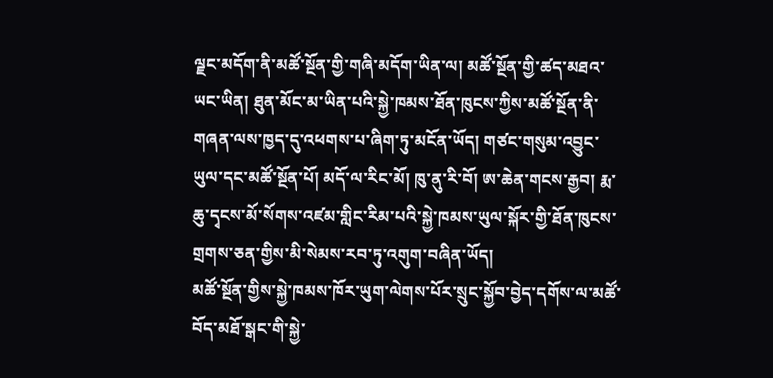ལྗང་མདོག་ནི་མཚོ་སྔོན་གྱི་གཞི་མདོག་ཡིན་ལ། མཚོ་སྔོན་གྱི་ཚད་མཐའ་ཡང་ཡིན། ཐུན་མོང་མ་ཡིན་པའི་སྐྱེ་ཁམས་ཐོན་ཁུངས་ཀྱིས་མཚོ་སྔོན་ནི་གཞན་ལས་ཁྱད་དུ་འཕགས་པ་ཞིག་ཏུ་མངོན་ཡོད། གཙང་གསུམ་འབྱུང་ཡུལ་དང་མཚོ་སྔོན་པོ། མདོ་ལ་རིང་མོ། ཁུ་ནུ་རི་བོ། ཨ་ཆེན་གངས་རྒྱབ། རྨ་ཆུ་དྭངས་མོ་སོགས་འཛམ་གླིང་རིམ་པའི་སྐྱེ་ཁམས་ཡུལ་སྐོར་གྱི་ཐོན་ཁུངས་གྲགས་ཅན་གྱིས་མི་སེམས་རབ་ཏུ་འགུག་བཞིན་ཡོད།
མཚོ་སྔོན་གྱིས་སྐྱེ་ཁམས་ཁོར་ཡུག་ལེགས་པོར་སྲུང་སྐྱོབ་བྱེད་དགོས་ལ་མཚོ་བོད་མཐོ་སྒང་གི་སྐྱེ་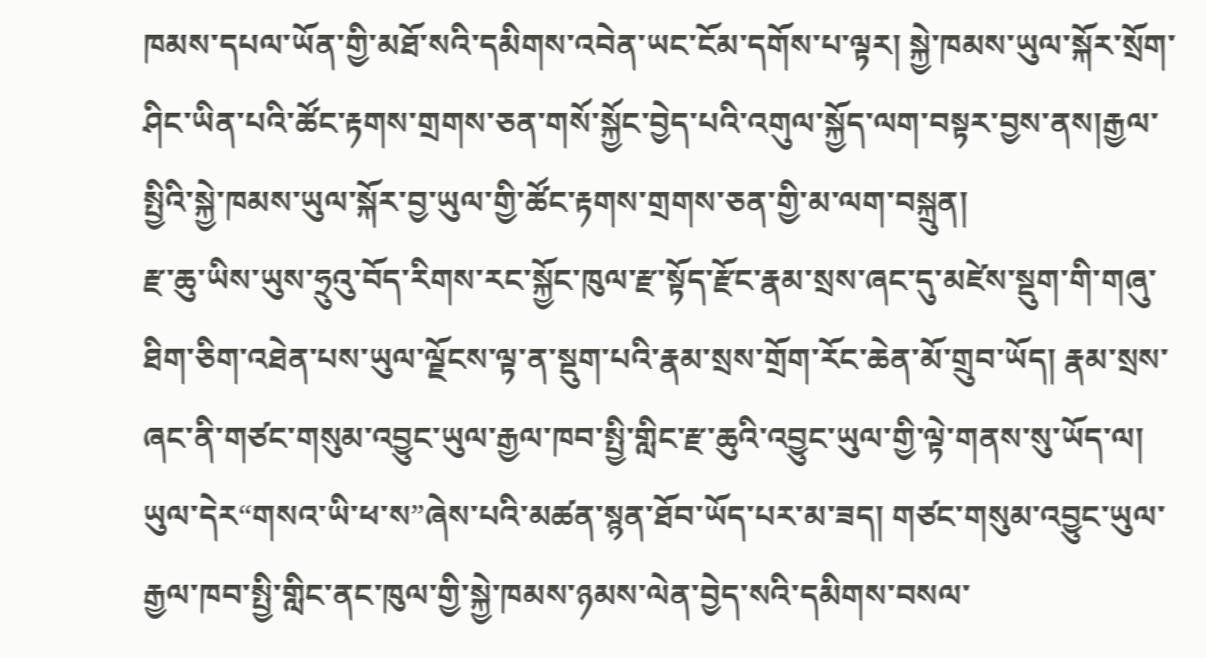ཁམས་དཔལ་ཡོན་གྱི་མཐོ་སའི་དམིགས་འབེན་ཡང་ངོམ་དགོས་པ་ལྟར། སྐྱེ་ཁམས་ཡུལ་སྐོར་སྲོག་ཤིང་ཡིན་པའི་ཚོང་རྟགས་གྲགས་ཅན་གསོ་སྐྱོང་བྱེད་པའི་འགུལ་སྐྱོད་ལག་བསྟར་བྱས་ནས།རྒྱལ་སྤྱིའི་སྐྱེ་ཁམས་ཡུལ་སྐོར་བྱ་ཡུལ་གྱི་ཚོང་རྟགས་གྲགས་ཅན་གྱི་མ་ལག་བསྐྲུན།
རྫ་ཆུ་ཡིས་ཡུས་ཧྲུའུ་བོད་རིགས་རང་སྐྱོང་ཁུལ་རྫ་སྟོད་རྫོང་རྣམ་སྲས་ཞང་དུ་མཛེས་སྡུག་གི་གཞུ་ཐིག་ཅིག་འཐེན་པས་ཡུལ་ལྗོངས་ལྟ་ན་སྡུག་པའི་རྣམ་སྲས་གྲོག་རོང་ཆེན་མོ་གྲུབ་ཡོད། རྣམ་སྲས་ཞང་ནི་གཙང་གསུམ་འབྱུང་ཡུལ་རྒྱལ་ཁབ་སྤྱི་གླིང་རྫ་ཆུའི་འབྱུང་ཡུལ་གྱི་ལྟེ་གནས་སུ་ཡོད་ལ། ཡུལ་དེར“གསའ་ཡི་ཕ་ས”ཞེས་པའི་མཚན་སྙན་ཐོབ་ཡོད་པར་མ་ཟད། གཙང་གསུམ་འབྱུང་ཡུལ་རྒྱལ་ཁབ་སྤྱི་གླིང་ནང་ཁུལ་གྱི་སྐྱེ་ཁམས་ཉམས་ལེན་བྱེད་སའི་དམིགས་བསལ་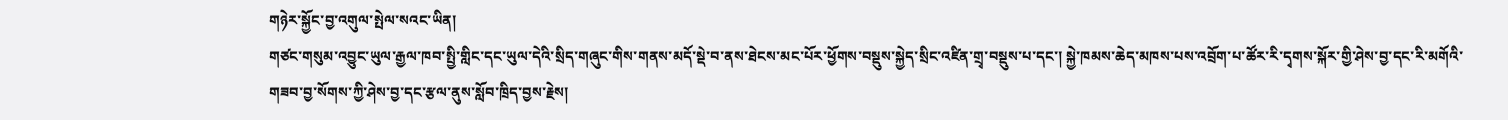གཉེར་སྐྱོང་བྱ་འགུལ་སྤེལ་སའང་ཡིན།
གཙང་གསུམ་འབྱུང་ཡུལ་རྒྱལ་ཁབ་སྤྱི་གླིང་དང་ཡུལ་དེའི་སྲིད་གཞུང་གིས་གནས་མདོ་སྡེ་བ་ནས་ཐེངས་མང་པོར་ཕྱོགས་བསྡུས་སྐྱེད་སྲིང་འཛིན་གྲྭ་བསྡུས་པ་དང་། སྐྱེ་ཁམས་ཆེད་མཁས་པས་འབྲོག་པ་ཚོར་རི་དྭགས་སྐོར་གྱི་ཤེས་བྱ་དང་རི་མགོའི་གཟབ་བྱ་སོགས་ཀྱི་ཤེས་བྱ་དང་རྩལ་ནུས་སློབ་ཁྲིད་བྱས་རྗེས།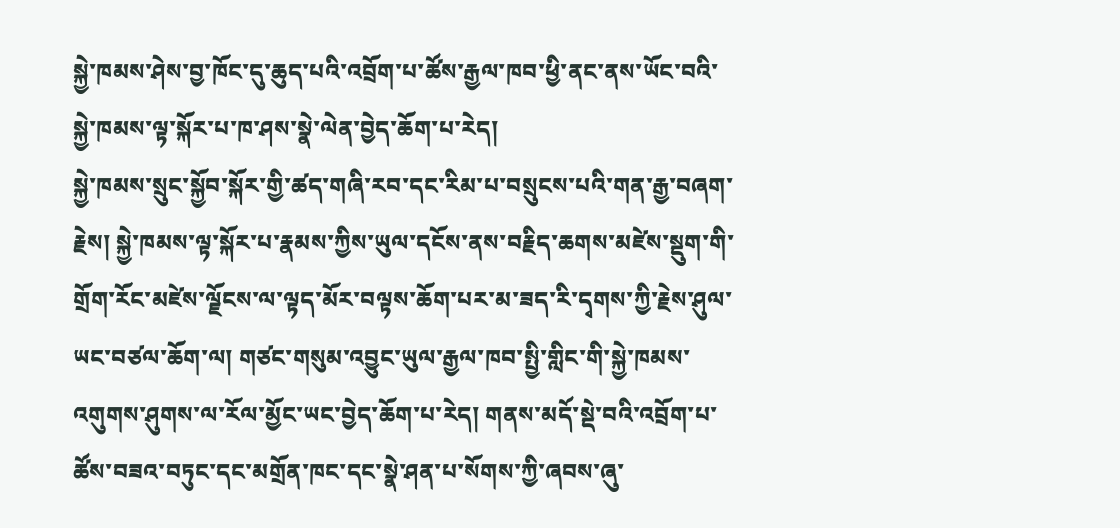སྐྱེ་ཁམས་ཤེས་བྱ་ཁོང་དུ་ཆུད་པའི་འབྲོག་པ་ཚོས་རྒྱལ་ཁབ་ཕྱི་ནང་ནས་ཡོང་བའི་སྐྱེ་ཁམས་ལྟ་སྐོར་པ་ཁ་ཤས་སྣེ་ལེན་བྱེད་ཆོག་པ་རེད།
སྐྱེ་ཁམས་སྲུང་སྐྱོབ་སྐོར་གྱི་ཚད་གཞི་རབ་དང་རིམ་པ་བསྲུངས་པའི་གན་རྒྱ་བཞག་རྗེས། སྐྱེ་ཁམས་ལྟ་སྐོར་པ་རྣམས་ཀྱིས་ཡུལ་དངོས་ནས་བརྗིད་ཆགས་མཛེས་སྡུག་གི་གྲོག་རོང་མཛེས་ལྗོངས་ལ་ལྟད་མོར་བལྟས་ཆོག་པར་མ་ཟད་རི་དྭགས་ཀྱི་རྗེས་ཤུལ་ཡང་བཙལ་ཆོག་ལ། གཙང་གསུམ་འབྱུང་ཡུལ་རྒྱལ་ཁབ་སྤྱི་གླིང་གི་སྐྱེ་ཁམས་འགུགས་ཤུགས་ལ་རོལ་མྱོང་ཡང་བྱེད་ཆོག་པ་རེད། གནས་མདོ་སྡེ་བའི་འབྲོག་པ་ཚོས་བཟའ་བཏུང་དང་མགྲོན་ཁང་དང་སྣེ་ཤན་པ་སོགས་ཀྱི་ཞབས་ཞུ་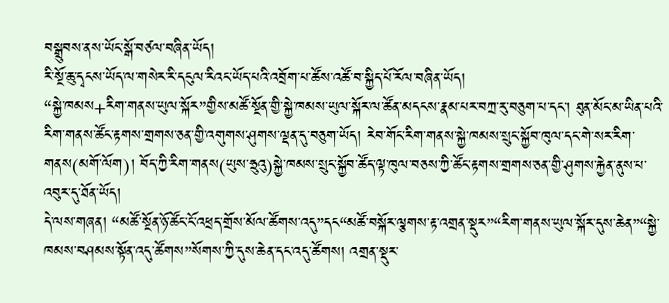བསྒྲུབས་ནས་ཡོང་སྒོ་བཙལ་བཞིན་ཡོད།
རི་སྔོ་ཆུ་དྭངས་ཡོད་ལ་གསེར་རི་དངུལ་རིའང་ཡོད་པའི་འབྲོག་པ་ཚོས་འཚོ་བ་སྐྱིད་པོ་རོལ་བཞིན་ཡོད།
“སྐྱེ་ཁམས+རིག་གནས་ཡུལ་སྐོར”གྱིས་མཚོ་སྔོན་གྱི་སྐྱེ་ཁམས་ཡུལ་སྐོར་ལ་ཚོན་མདངས་རྣམ་པར་བཀྲ་རུ་བཅུག་པ་དང་། ཐུན་མོང་མ་ཡིན་པའི་རིག་གནས་ཚོང་རྟགས་གྲགས་ཅན་གྱི་འགུགས་ཤུགས་ལྡན་དུ་བཅུག་ཡོད། རེབ་གོང་རིག་གནས་སྐྱེ་ཁམས་སྲུང་སྐྱོབ་ཁུལ་དང་གེ་སར་རིག་གནས(མགོ་ལོག)། བོད་ཀྱི་རིག་གནས(ཡུས་ཧྲུའུ)སྐྱེ་ཁམས་སྲུང་སྐྱོབ་ཚོད་ལྟ་ཁུལ་བཅས་ཀྱི་ཚོང་རྟགས་གྲགས་ཅན་གྱི་ཤུགས་རྐྱེན་ནུས་པ་འབུར་དུ་ཐོན་ཡོད།
དེ་ལས་གཞན། “མཚོ་སྔོན་ཉོ་ཚོང་ངོ་འཕྲད་གྲོས་མོལ་ཚོགས་འདུ”དང“མཚོ་བསྐོར་ལྕགས་རྟ་འགྲན་སྡུར”“རིག་གནས་ཡུལ་སྐོར་དུས་ཆེན”“སྐྱེ་ཁམས་བཤམས་སྟོན་འདུ་ཚོགས”སོགས་ཀྱི་དུས་ཆེན་དང་འདུ་ཚོགས། འགྲན་སྡུར་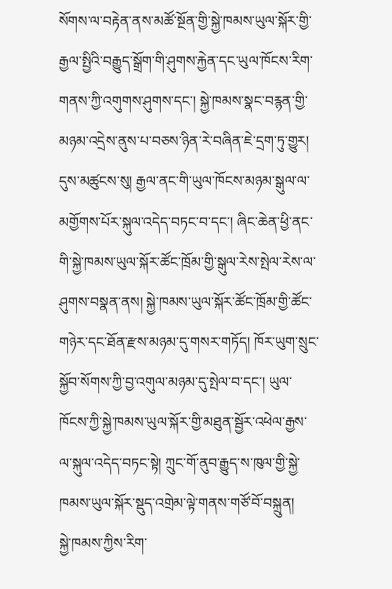སོགས་ལ་བརྟེན་ནས་མཚོ་སྔོན་གྱི་སྐྱེ་ཁམས་ཡུལ་སྐོར་གྱི་རྒྱལ་སྤྱིའི་བརྒྱུད་སྒྲོག་གི་ཤུགས་རྐྱེན་དང་ཡུལ་ཁོངས་རིག་གནས་ཀྱི་འགུགས་ཤུགས་དང་། སྐྱེ་ཁམས་སྣང་བརྙན་གྱི་མཉམ་འདྲེས་ནུས་པ་བཅས་ཉིན་རེ་བཞིན་ཇེ་དྲག་ཏུ་གྱུར།
དུས་མཚུངས་སུ། རྒྱལ་ནང་གི་ཡུལ་ཁོངས་མཉམ་སྒུལ་ལ་མགྱོགས་པོར་སྐུལ་འདེད་བཏང་བ་དང་། ཞིང་ཆེན་ཕྱི་ནང་གི་སྐྱེ་ཁམས་ཡུལ་སྐོར་ཚོང་ཁྲོམ་གྱི་སྒུལ་རེས་སྤེལ་རེས་ལ་ཤུགས་བསྣན་ནས། སྐྱེ་ཁམས་ཡུལ་སྐོར་ཚོང་ཁྲོམ་གྱི་ཚོང་གཉེར་དང་ཐོན་རྫས་མཉམ་དུ་གསར་གཏོད། ཁོར་ཡུག་སྲུང་སྐྱོབ་སོགས་ཀྱི་བྱ་འགུལ་མཉམ་དུ་སྤེལ་བ་དང་། ཡུལ་ཁོངས་ཀྱི་སྐྱེ་ཁམས་ཡུལ་སྐོར་གྱི་མཐུན་སྦྱོར་འཕེལ་རྒྱས་ལ་སྐུལ་འདེད་བཏང་སྟེ། ཀྲུང་གོ་ནུབ་རྒྱུད་ས་ཁུལ་གྱི་སྐྱེ་ཁམས་ཡུལ་སྐོར་སྡུད་འགྲེམ་ལྟེ་གནས་གཙོ་བོ་བསྐྲུན།
སྐྱེ་ཁམས་ཀྱིས་རིག་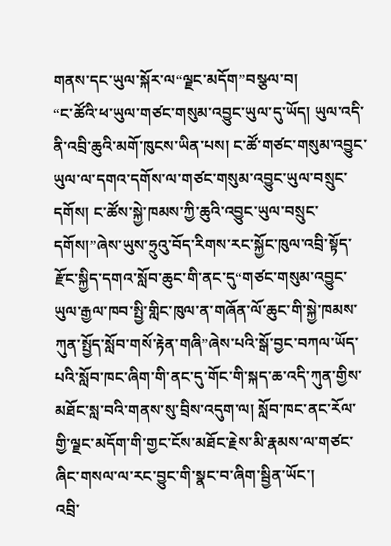གནས་དང་ཡུལ་སྐོར་ལ“ལྗང་མདོག”བསྩལ་བ།
“ང་ཚོའི་ཕ་ཡུལ་གཙང་གསུམ་འབྱུང་ཡུལ་དུ་ཡོད། ཡུལ་འདི་ནི་འབྲི་ཆུའི་མགོ་ཁུངས་ཡིན་པས། ང་ཚོ་གཙང་གསུམ་འབྱུང་ཡུལ་ལ་དགའ་དགོས་ལ་གཙང་གསུམ་འབྱུང་ཡུལ་བསྲུང་དགོས། ང་ཚོས་སྐྱེ་ཁམས་ཀྱི་ཆུའི་འབྱུང་ཡུལ་བསྲུང་དགོས།”ཞེས་ཡུས་ཧྲུའུ་བོད་རིགས་རང་སྐྱོང་ཁུལ་འབྲི་སྟོད་རྫོང་སྐྱིད་དགའ་སློབ་ཆུང་གི་ནང་དུ“གཙང་གསུམ་འབྱུང་ཡུལ་རྒྱལ་ཁབ་སྤྱི་གླིང་ཁུལ་ན་གཞོན་ལོ་ཆུང་གི་སྐྱེ་ཁམས་ཀུན་སྤྱོད་སློབ་གསོ་རྟེན་གཞི”ཞེས་པའི་སྒོ་བྱང་བཀལ་ཡོད་པའི་སློབ་ཁང་ཞིག་གི་ནང་དུ་གོང་གི་སྐད་ཆ་འདི་ཀུན་གྱིས་མཐོང་སླ་བའི་གནས་སུ་བྲིས་འདུག་ལ། སློབ་ཁང་ནང་རོལ་གྱི་ལྗང་མདོག་གི་གྱང་ངོས་མཐོང་རྗེས་མི་རྣམས་ལ་གཙང་ཞིང་གསལ་ལ་རང་བྱུང་གི་སྣང་བ་ཞིག་སྦྱིན་ཡོང་།
འབྲི་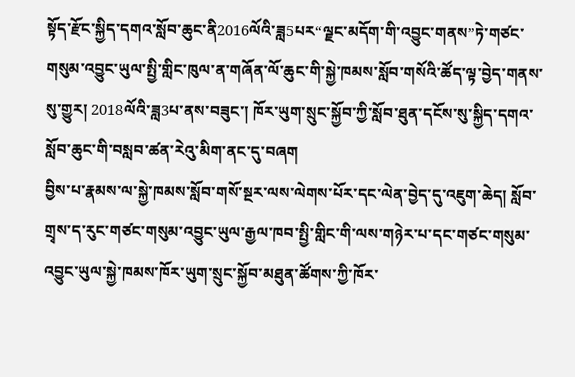སྟོད་རྫོང་སྐྱིད་དགའ་སློབ་ཆུང་ནི2016ལོའི་ཟླ5པར“ལྗང་མདོག་གི་འབྱུང་གནས”ཏེ་གཙང་གསུམ་འབྱུང་ཡུལ་སྤྱི་གླིང་ཁུལ་ན་གཞོན་ལོ་ཆུང་གི་སྐྱེ་ཁམས་སློབ་གསོའི་ཚོད་ལྟ་བྱེད་གནས་སུ་གྱུར། 2018ལོའི་ཟླ3པ་ནས་བཟུང་། ཁོར་ཡུག་སྲུང་སྐྱོབ་ཀྱི་སློབ་ཐུན་དངོས་སུ་སྐྱིད་དགའ་སློབ་ཆུང་གི་བསླབ་ཚན་རེའུ་མིག་ནང་དུ་བཞག
བྱིས་པ་རྣམས་ལ་སྐྱེ་ཁམས་སློབ་གསོ་སྔར་ལས་ལེགས་པོར་དང་ལེན་བྱེད་དུ་འཇུག་ཆེད། སློབ་གྲྭས་ད་རུང་གཙང་གསུམ་འབྱུང་ཡུལ་རྒྱལ་ཁབ་སྤྱི་གླིང་གི་ལས་གཉེར་པ་དང་གཙང་གསུམ་འབྱུང་ཡུལ་སྐྱེ་ཁམས་ཁོར་ཡུག་སྲུང་སྐྱོབ་མཐུན་ཚོགས་ཀྱི་ཁོར་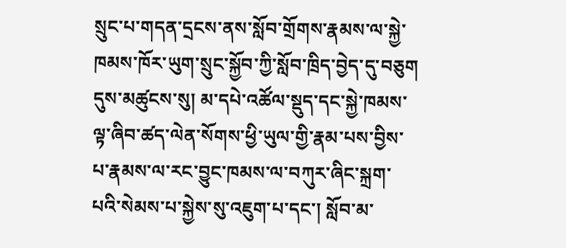སྲུང་པ་གདན་དྲངས་ནས་སློབ་གྲོགས་རྣམས་ལ་སྐྱེ་ཁམས་ཁོར་ཡུག་སྲུང་སྐྱོབ་ཀྱི་སློབ་ཁྲིད་བྱེད་དུ་བཅུག དུས་མཚུངས་སུ། མ་དཔེ་འཚོལ་སྡུད་དང་སྐྱེ་ཁམས་ལྟ་ཞིབ་ཚད་ལེན་སོགས་ཕྱི་ཡུལ་གྱི་རྣམ་པས་བྱིས་པ་རྣམས་ལ་རང་བྱུང་ཁམས་ལ་བཀུར་ཞིང་སྐྲག་པའི་སེམས་པ་སྐྱེས་སུ་འཇུག་པ་དང་། སློབ་མ་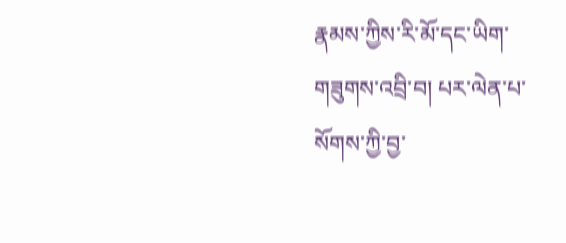རྣམས་ཀྱིས་རི་མོ་དང་ཡིག་གཟུགས་འབྲི་བ། པར་ལེན་པ་སོགས་ཀྱི་བྱ་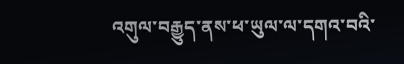འགུལ་བརྒྱུད་ནས་ཕ་ཡུལ་ལ་དགའ་བའི་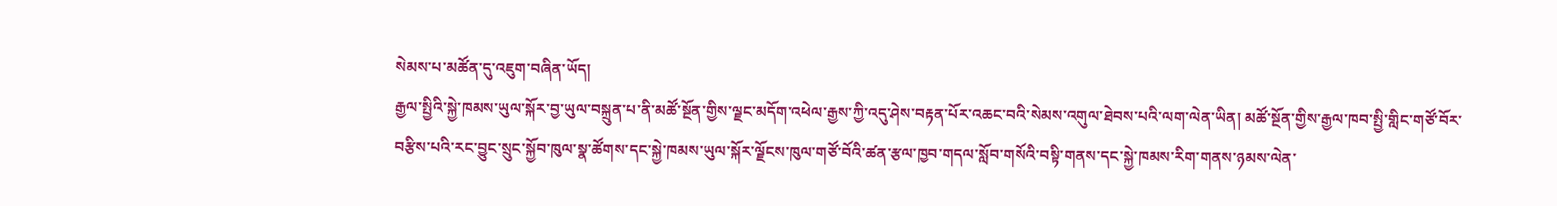སེམས་པ་མཚོན་དུ་འཇུག་བཞིན་ཡོད།
རྒྱལ་སྤྱིའི་སྐྱེ་ཁམས་ཡུལ་སྐོར་བྱ་ཡུལ་བསྐྲུན་པ་ནི་མཚོ་སྔོན་གྱིས་ལྗང་མདོག་འཕེལ་རྒྱས་ཀྱི་འདུ་ཤེས་བརྟན་པོར་འཆང་བའི་སེམས་འགུལ་ཐེབས་པའི་ལག་ལེན་ཡིན། མཚོ་སྔོན་གྱིས་རྒྱལ་ཁབ་སྤྱི་གླིང་གཙོ་བོར་བརྩིས་པའི་རང་བྱུང་སྲུང་སྐྱོབ་ཁུལ་སྣ་ཚོགས་དང་སྐྱེ་ཁམས་ཡུལ་སྐོར་ལྗོངས་ཁུལ་གཙོ་བོའི་ཚན་རྩལ་ཁྱབ་གདལ་སློབ་གསོའི་བསྟི་གནས་དང་སྐྱེ་ཁམས་རིག་གནས་ཉམས་ལེན་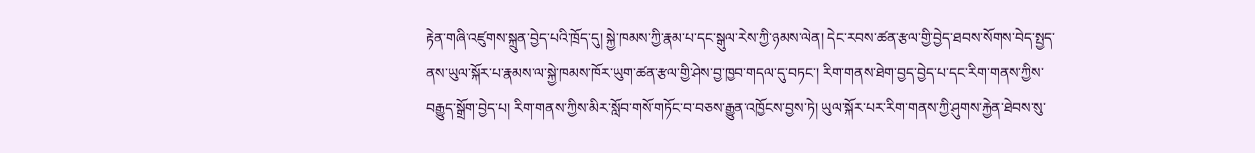རྟེན་གཞི་འཛུགས་སྐྲུན་བྱེད་པའི་ཁྲོད་དུ། སྐྱེ་ཁམས་ཀྱི་རྣམ་པ་དང་སྒུལ་རེས་ཀྱི་ཉམས་ལེན། དེང་རབས་ཚན་རྩལ་གྱི་བྱེད་ཐབས་སོགས་བེད་སྤྱད་ནས་ཡུལ་སྐོར་པ་རྣམས་ལ་སྐྱེ་ཁམས་ཁོར་ཡུག་ཚན་རྩལ་གྱི་ཤེས་བྱ་ཁྱབ་གདལ་དུ་བཏང་། རིག་གནས་ཐེག་བྱད་བྱེད་པ་དང་རིག་གནས་ཀྱིས་བརྒྱུད་སྒྲོག་བྱེད་པ། རིག་གནས་ཀྱིས་མིར་སློབ་གསོ་གཏོང་བ་བཅས་རྒྱུན་འཁྱོངས་བྱས་ཏེ། ཡུལ་སྐོར་པར་རིག་གནས་ཀྱི་ཤུགས་རྐྱེན་ཐེབས་སུ་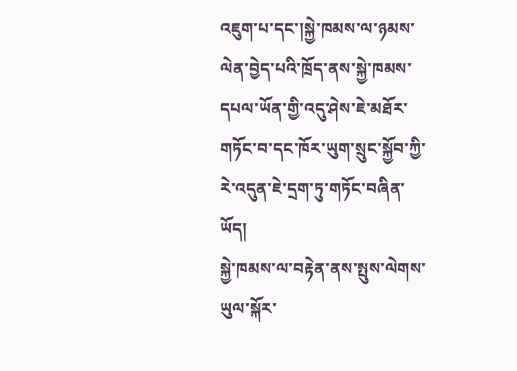འཇུག་པ་དང་།སྐྱེ་ཁམས་ལ་ཉམས་ལེན་བྱེད་པའི་ཁྲོད་ནས་སྐྱེ་ཁམས་དཔལ་ཡོན་གྱི་འདུ་ཤེས་ཇེ་མཐོར་གཏོང་བ་དང་ཁོར་ཡུག་སྲུང་སྐྱོབ་ཀྱི་རེ་འདུན་ཇེ་དྲག་ཏུ་གཏོང་བཞིན་ཡོད།
སྐྱེ་ཁམས་ལ་བརྟེན་ནས་སྤུས་ལེགས་ཡུལ་སྐོར་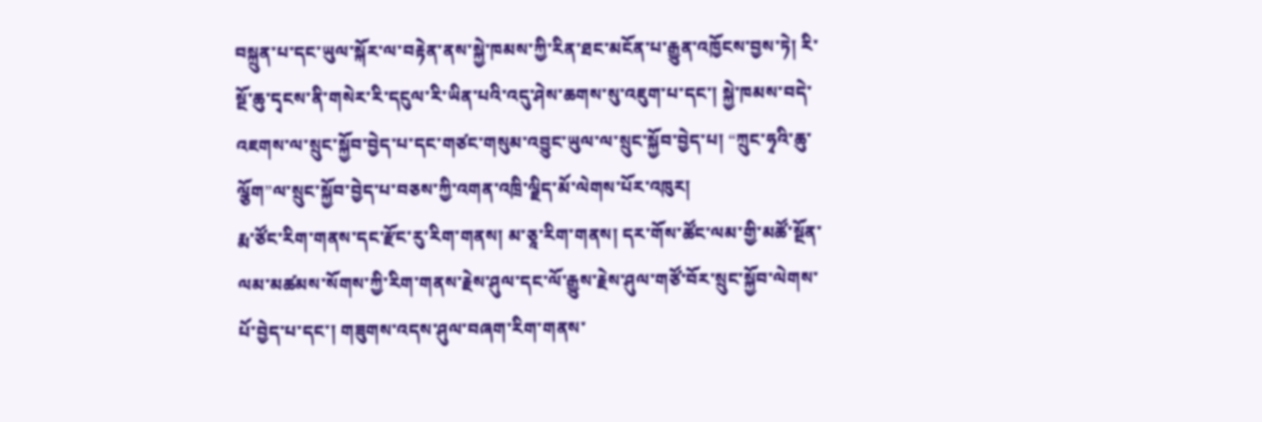བསྐྲུན་པ་དང་ཡུལ་སྐོར་ལ་བརྟེན་ནས་སྐྱེ་ཁམས་ཀྱི་རིན་ཐང་མངོན་པ་རྒྱུན་འཁྱོངས་བྱས་ཏེ། རི་སྔོ་ཆུ་དྭངས་ནི་གསེར་རི་དངུལ་རི་ཡིན་པའི་འདུ་ཤེས་ཆགས་སུ་འཇུག་པ་དང་། སྐྱེ་ཁམས་བདེ་འཇགས་ལ་སྲུང་སྐྱོབ་བྱེད་པ་དང་གཙང་གསུམ་འབྱུང་ཡུལ་ལ་སྲུང་སྐྱོབ་བྱེད་པ། “ཀྲུང་ཧྭའི་ཆུ་ལྕོག”ལ་སྲུང་སྐྱོབ་བྱེད་པ་བཅས་ཀྱི་འགན་འཁྲི་ལྗིད་མོ་ལེགས་པོར་འཁུར།
རྨ་ཙོང་རིག་གནས་དང་རྫོང་རུ་རིག་གནས། མ་ཅཱ་རིག་གནས། དར་གོས་ཚོང་ལམ་གྱི་མཚོ་སྔོན་ལམ་མཚམས་སོགས་ཀྱི་རིག་གནས་རྗེས་ཤུལ་དང་ལོ་རྒྱུས་རྗེས་ཤུལ་གཙོ་བོར་སྲུང་སྐྱོབ་ལེགས་པོ་བྱེད་པ་དང་། གཟུགས་འདས་ཤུལ་བཞག་རིག་གནས་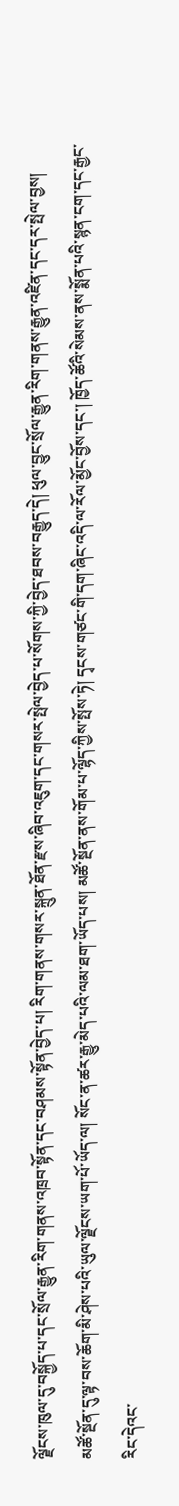ལྗོངས་ཁུལ་དུ་བསྐྱོད་པ་དང་སྲོལ་རྒྱུན་རིག་གནས་འཁྲབ་སྟོན་དང་བཤམས་སྟོན་བྱེད་པ། རིག་གནས་གསར་སྐྲུན་ཐོན་རྫས་ཞིབ་འཇུག་དང་གསར་སྤེལ་བྱེད་པ་སོགས་ཀྱི་བྱེད་ཐབས་བརྒྱུད་དེ། ཕུལ་བྱུང་སྲོལ་རྒྱུན་རིག་གནས་རྒྱུན་འཛིན་དང་དར་སྤེལ་བྱས།
མཚོ་སྔོན་དུ་ལྟ་བས་ཆོག་མི་ཤེས་པའི་ཡུལ་ལྗོངས་ཡག་པོ་ཡོད་ལ། སོང་ན་ཚར་རྒྱུ་མེད་པའི་ལམ་ཐག་ཡོད་པས། མཚོ་སྔོན་ནས་གོམ་པ་ལྷོད་ཀྱིས་སྤོས་ཏེ། དྭངས་གཙང་གི་དག་ཞིང་འདི་ལ་རོལ་མྱོང་བྱོས་དང་། ཁྱོད་ཚོའི་སེམས་ནས་སྨོན་པའི་སྙན་ངག་དང་རྒྱང་རིང་དེའང་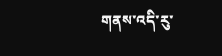གནས་འདི་རུ་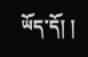ཡོད་དོ། །